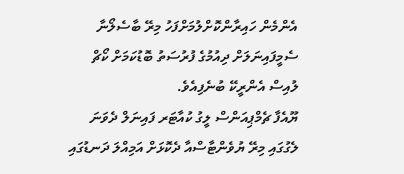އެންމެން ހައިރާންކޮށްލުމަށްފަހު މިރޭ ބާސެލޯނާ ސެމީފައިނަލަށް ދިއުމުގެ ފުރުސަތު ބޮޑުކަމަށް ކޯޗް ލުއިސް އެންރީކޭ ބުނެފިއެވެ.
ޔޫއެފާ ޗެމްޕިއަންސް ލީގު ކުއާޓަރ ފައިނަލް ދެވަނަ ލެގުގައި މިރޭ ޔުވެންޓާސްއާ ދެކޮޅަށް އަމިއްލަ ދަނޑުގައި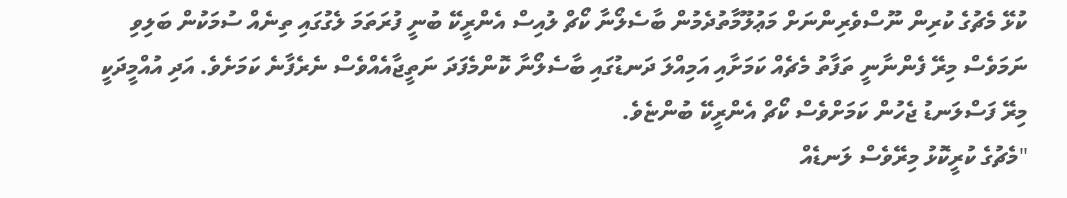ކުޅޭ މެޗުގެ ކުރިން ނޫސްވެރިންނަށް މަޢުލޫމާތުދެމުން ބާސެލޯނާ ކޯޗް ލުއިސް އެންރީކޭ ބުނީ ފުރަތަމަ ލެގުގައި ތިނެއް ސުމަކުން ބަލިވި ނަމަވެސް މިރޭ ފެންނާނީ ތަފާތު މެޗެއް ކަމަށާއި އަމިއްލަ ދަނޑުގައި ބާސެލޯނާ ކޮންމެފަދަ ނަތީޖާއެއްވެސް ނެރެފާނެ ކަމަށެވެ. އަދި އުއްމީދަކީ މިރޭ ފަސްލަނޑު ޖެހުން ކަމަށްވެސް ކޯޗް އެންރީކޭ ބުންޏެވެ.
"މެޗުގެ ކުރީކޮޅު މިރޭވެސް ލަނޑެއް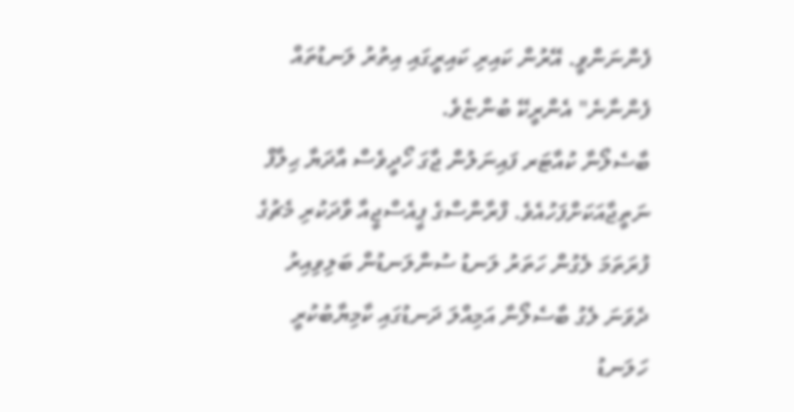ފެންނަންވީ. އޭރުން ކައިރި ކައިރީގައި އިތުރު ލަނޑުތައް ފެންނާނެ" އެންރީކޭ ބުންޏެވެ.
ބާސެލޯނާ ކުއާޓަރ ފައިނަލުން ޖާގަ ހޯދީވެސް އާދަޔާ ޙިލާފް ނަތީޖާއަކަށްފަހުއެވެ. ފްރާންސްގެ ޕީއެސްޖީއާ ވާދަކުރި މެޗުގެ ފުރަތަމަ ލެގުން ހަތަރު ލަނޑު ސުންލަނޑުން ބަލިވިއިރު ދެވަނަ ލެގު ބާސެލޯނާ އަމިއްލަ ދަނޑުގައި ކާމިޔާބުކުރީ ހަލަނޑު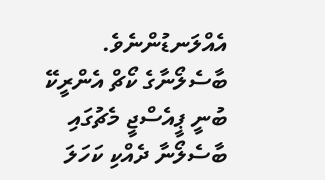އެއްލަނޑުންނެވެ. ބާސެލޯނާގެ ކޯޗް އެންރީކޭ ބުނީ ޕީއެސްޖީ މެޗުގައި ބާސެލޯނާ ދެއްކި ކަހަލަ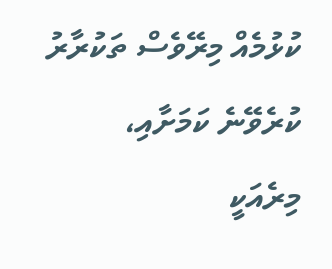ކުޅުމެއް މިރޭވެސް ތަކުރާރު ކުރެވޭނެ ކަމަށާއި، މިރެއަކީ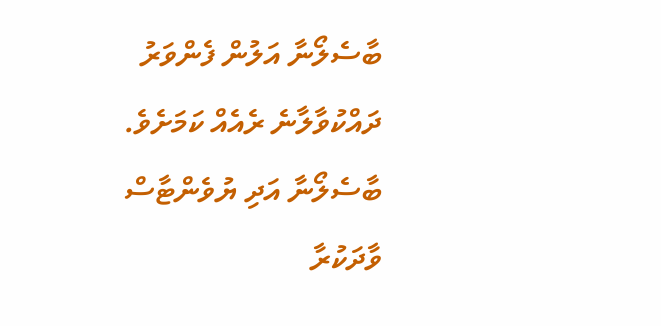ބާސެލޯނާ އަލުން ފެންވަރު ދައްކުވާލާނެ ރެއެއް ކަމަށެވެ.
ބާސެލޯނާ އަދި ޔުވެންޓާސް ވާދަކުރާ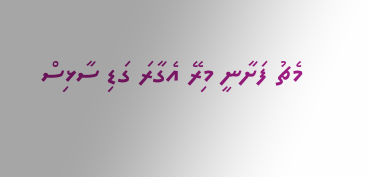މެޗު ފަށާނީ މިރޭ އެގާރަ ގަޑި ސާޅިސް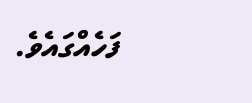ފަހެއްގައެވެ.